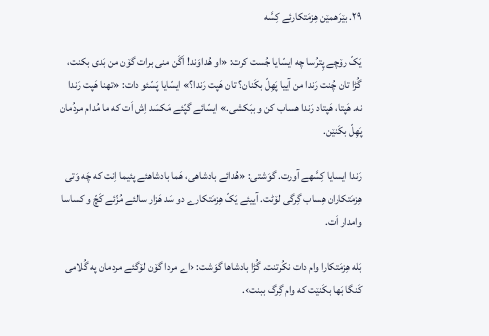۲۹. بێرَهمێن هِزمَتکارئے کِسَّه

یَکّ رۆچے پِترُسا چه ایسّایا جُست کرت: «او هُداوَند! اَگَن منی برات گۆن من بَدی بکنت، گُڑا تان چُنت رَندا من آییا پَهِلّ بکَنان؟ تان هَپت رَندا؟» ایسّایا پَسّئو دات: «تهنا هَپت رَندا نه. هَپتا، هَپتاد رَندا هساب کن و ببَکشی.» ایسّائے گپّئے مَکسَد اِش اَت که ما مُدام مردُمان پَهِلّ بکَنێن.

رَندا ایسایا کِسَّهے آورت. گوَشتی: «هُدائے بادشاهی، هَما بادشاهئے پئیما اِنت که چَه وَتی هِزمَتکاران هِساب گِرگی لۆٹت. آییئے یَکّ هِزمَتکارے دو سَد هَزار سالئے مُزّئے کَچّ و کساسا وامدار اَت.

بَله هِزمَتکارا وام دات نکُرتنت. گُڑا بادشاها گوَشت: ‹اے مردا گۆن لۆگئے مردمان په گُلامی کَنگا بَها بکَنێت که وام گِرگ ببنت›.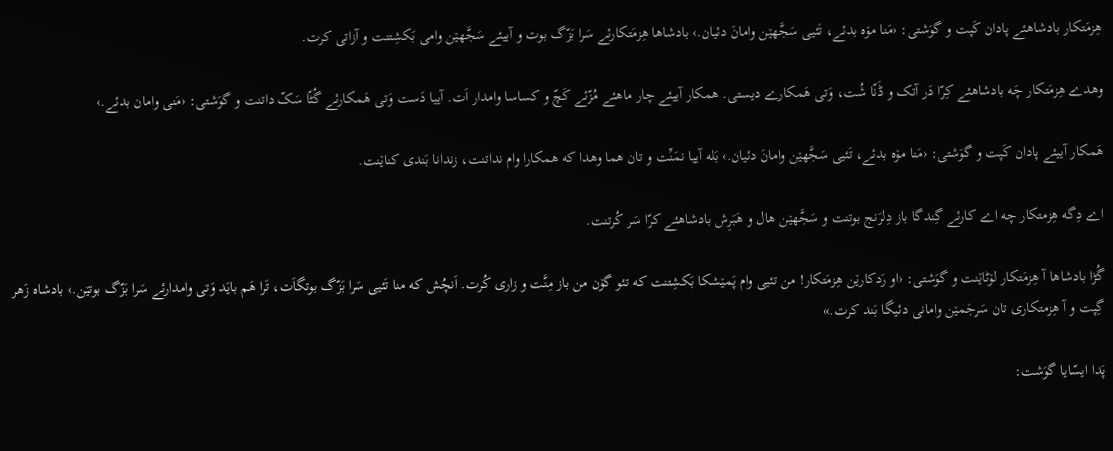هِزمَتکار بادشاهئے پادان کَپت و گوَشتی: ‹مَنا مۆه بدئے، تَئیی سَجَّهێن وامانَ دئیان.› بادشاها هِزمَتکارئے سَرا بَزّگ بوت و آییئے سَجَّهێن وامی بَکشِتنت و آزاتی کرت.

وهدے هِزمَتکار چَه بادشاهئے کِرّا دَر آتک و ڈَنّا شُت، وَتی هَمکارے دیستی. همکار آییئے چار ماهئے مُزّئے کَچّ و کساسا وامدار اَت. آییا دَست وَتی هَمکارئے گُٹّا سَکّ داتنت و گوَشتی: ‹مَنی وامان بدئے.›

هَمکار آییئے پادان کَپت و گوَشتی: ‹مَنا مۆه بدئے، تَئیی سَجَّهێن وامانَ دئیان.› بَله آییا نمَنِّت و تان هما وهدا که همکارا وام نداتنت، زندانا بَندی کناێنت.

اے دِگه هِزمتکار چه اے کارئے گِندگا باز دِلرَنج بوتنت و سَجَّهێن هال و هَبَرِش بادشاهئے کرّا سَر کُرتنت.

گُڑا بادشاها آ هِزمَتکار لۆٹاێنت و گوَشتی: ‹او رَدکارێن هِزمَتکار! من تئیی وام پَمێشکا بَکشِتنت که تئو گۆن من باز مِنَّت و زاری کُرت. اَنچُش که منا تَئیی سَرا بَزّگ بوتگاَت، تَرا هَم بایَد وَتی وامدارئے سَرا بَزّگ بوتێن.› بادشاه زَهر گِپت و آ هِزمتکاری تان سَرجَمێن وامانی دئیگا بَند کرت.»

پَدا ایسّایا گوَشت: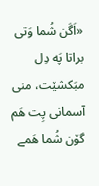«اَگَن شُما وَتی براتا پَه دِل مبَکشێت، منی آسمانی پِت هَم گۆن شُما هَمے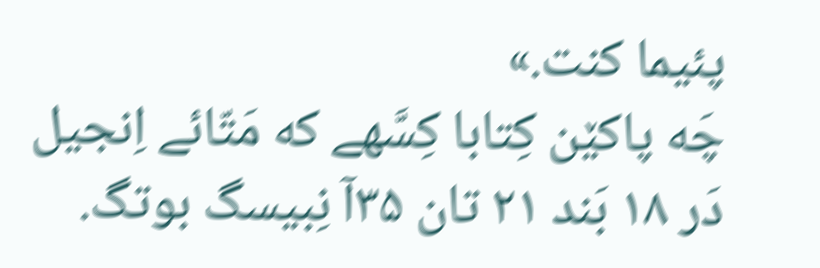پئیما کنت.»
چَه پاکێن کِتابا کِسَّهے که مَتّائے اِنجیل دَر ۱۸ بَند ۲۱ تان ۳۵آ نِبیسگ بوتگ.